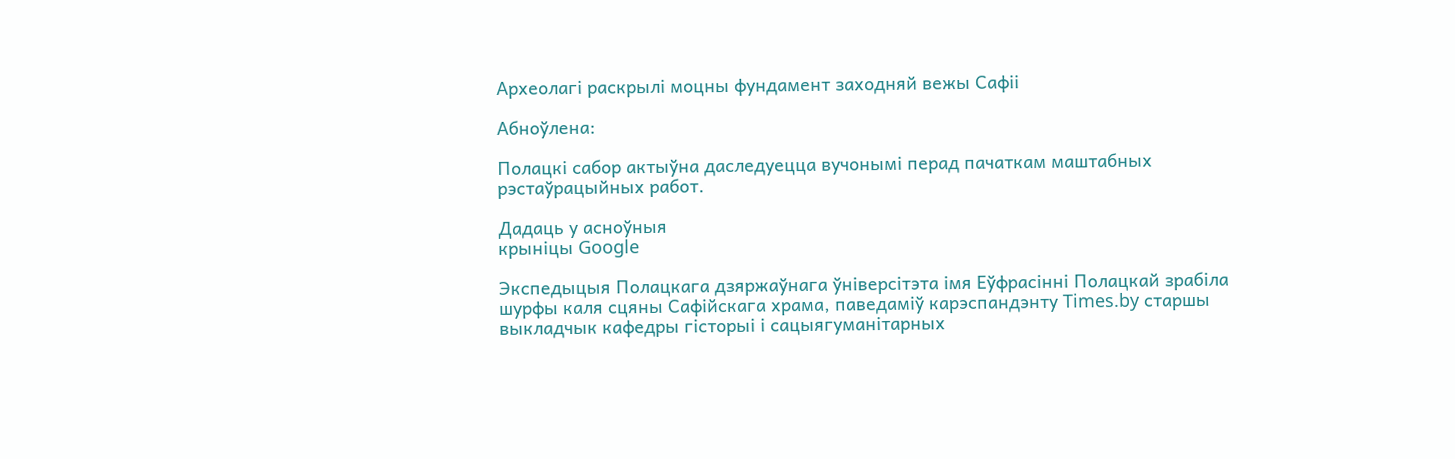Археолагі раскрылі моцны фундамент заходняй вежы Сафіі

Абноўлена:

Полацкі сабор актыўна даследуецца вучонымі перад пачаткам маштабных рэстаўрацыйных работ.

Дадаць у асноўныя
крыніцы Google

Экспедыцыя Полацкага дзяржаўнага ўніверсітэта імя Еўфрасінні Полацкай зрабіла шурфы каля сцяны Сафійскага храма, паведаміў карэспандэнту Times.by старшы выкладчык кафедры гісторыі і сацыягуманітарных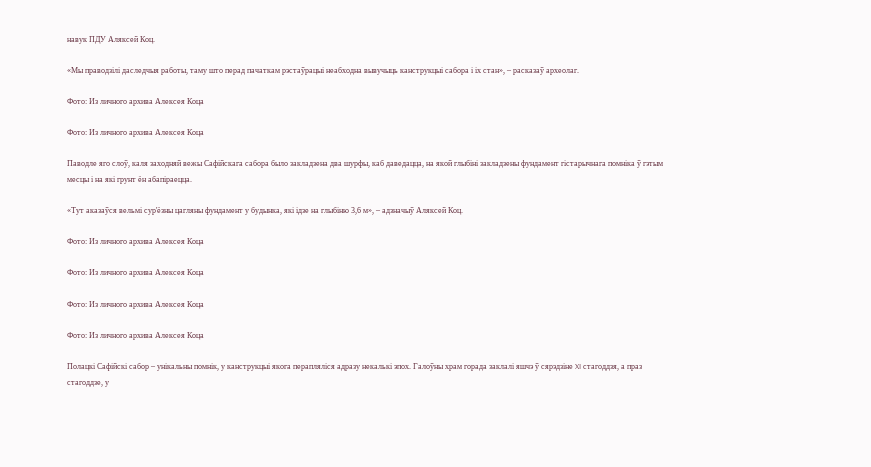навук ПДУ Аляксей Коц.

«Мы праводзілі даследчыя работы, таму што перад пачаткам рэстаўрацыі неабходна вывучыць канструкцыі сабора і іх стан», – расказаў археолаг.

Фото: Из личного архива Алексея Коца

Фото: Из личного архива Алексея Коца

Паводле яго слоў, каля заходняй вежы Сафійскага сабора было закладзена два шурфы, каб даведацца, на якой глыбіні закладзены фундамент гістарычнага помніка ў гэтым месцы і на які грунт ён абапіраецца.

«Тут аказаўся вельмі сур'ёзны цагляны фундамент у будынка, які ідзе на глыбіню 3,6 м», – адзначыў Аляксей Коц.

Фото: Из личного архива Алексея Коца

Фото: Из личного архива Алексея Коца

Фото: Из личного архива Алексея Коца

Фото: Из личного архива Алексея Коца

Полацкі Сафійскі сабор – унікальны помнік, у канструкцыі якога перапляліся адразу некалькі эпох. Галоўны храм горада заклалі яшчэ ў сярэдзіне XI стагоддзя, а праз стагоддзе, у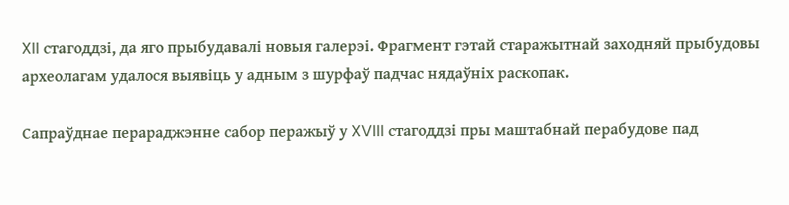XII стагоддзі, да яго прыбудавалі новыя галерэі. Фрагмент гэтай старажытнай заходняй прыбудовы археолагам удалося выявіць у адным з шурфаў падчас нядаўніх раскопак.

Сапраўднае перараджэнне сабор перажыў у XVIII стагоддзі пры маштабнай перабудове пад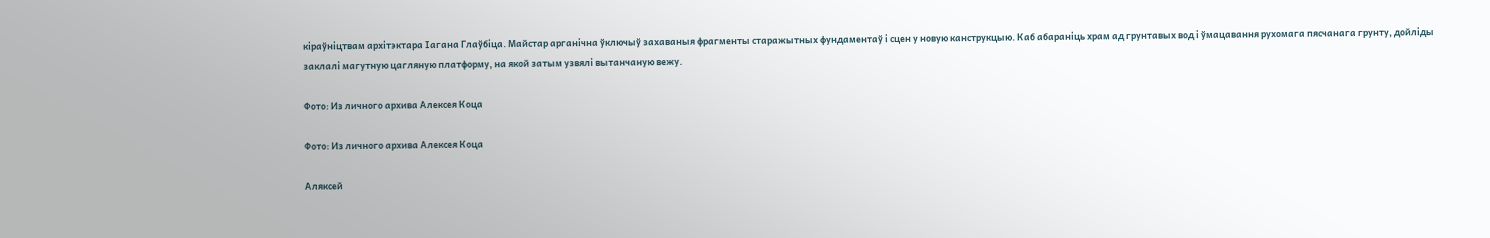кіраўніцтвам архітэктара Іагана Глаўбіца. Майстар арганічна ўключыў захаваныя фрагменты старажытных фундаментаў і сцен у новую канструкцыю. Каб абараніць храм ад грунтавых вод і ўмацавання рухомага пясчанага грунту, дойліды заклалі магутную цагляную платформу, на якой затым узвялі вытанчаную вежу.

Фото: Из личного архива Алексея Коца

Фото: Из личного архива Алексея Коца

Аляксей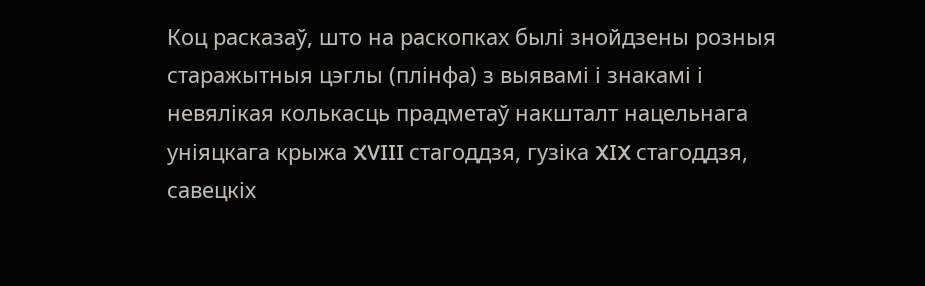Коц расказаў, што на раскопках былі знойдзены розныя старажытныя цэглы (плінфа) з выявамі і знакамі і невялікая колькасць прадметаў накшталт нацельнага уніяцкага крыжа XVIII стагоддзя, гузіка XIX стагоддзя, савецкіх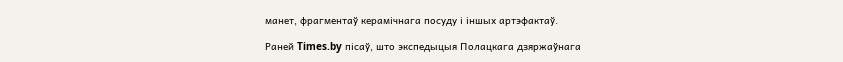манет, фрагментаў керамічнага посуду і іншых артэфактаў.

Раней Times.by пісаў, што экспедыцыя Полацкага дзяржаўнага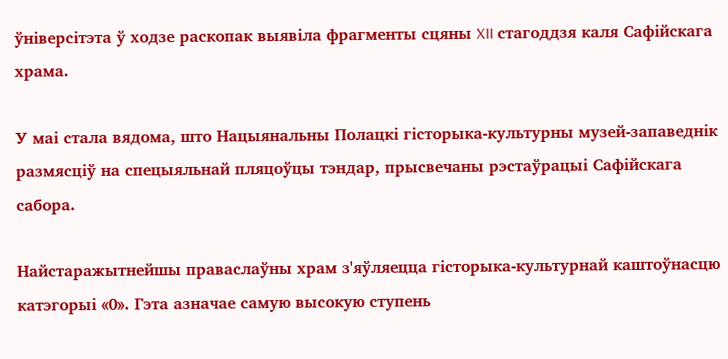ўніверсітэта ў ходзе раскопак выявіла фрагменты сцяны XII стагоддзя каля Сафійскага храма.

У маі стала вядома, што Нацыянальны Полацкі гісторыка-культурны музей-запаведнік размясціў на спецыяльнай пляцоўцы тэндар, прысвечаны рэстаўрацыі Сафійскага сабора.

Найстаражытнейшы праваслаўны храм з'яўляецца гісторыка-культурнай каштоўнасцю катэгорыі «0». Гэта азначае самую высокую ступень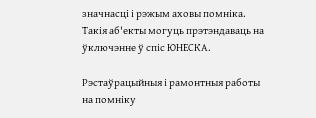значнасці і рэжым аховы помніка. Такія аб'екты могуць прэтэндаваць на ўключэнне ў спіс ЮНЕСКА.

Рэстаўрацыйныя і рамонтныя работы на помніку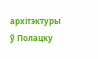архітэктуры ў Полацку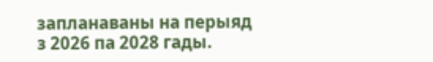запланаваны на перыяд з 2026 па 2028 гады.